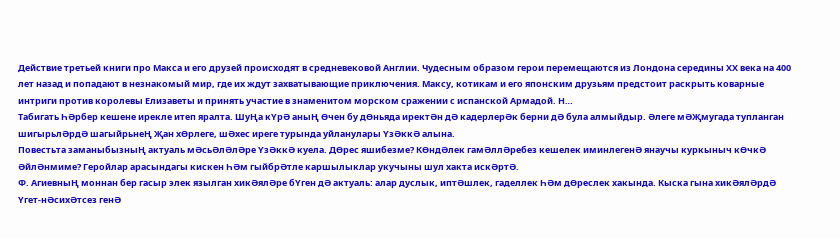Действие третьей книги про Макса и его друзей происходят в средневековой Англии. Чудесным образом герои перемещаются из Лондона середины ХХ века на 400 лет назад и попадают в незнакомый мир, где их ждут захватывающие приключения. Максу, котикам и его японским друзьям предстоит раскрыть коварные интриги против королевы Елизаветы и принять участие в знаменитом морском сражении с испанской Армадой. Н…
Табигать ҺӘрбер кешене ирекле итеп яралта. ШуҢа кҮрӘ аныҢ Өчен бу дӨньяда иректӘн дӘ кадерлерӘк берни дӘ була алмыйдыр. Әлеге мӘҖмугада тупланган шигырьлӘрдӘ шагыйрьнеҢ Җан хӨрлеге, шӘхес иреге турында уйланулары ҮзӘккӘ алына.
Повестьта заманыбызныҢ актуаль мӘсьӘлӘлӘре ҮзӘккӘ куела. ДӨрес яшибезме? КӨндӘлек гамӘллӘребез кешелек иминлегенӘ янаучы куркыныч кӨчкӘ ӘйлӘнмиме? Геройлар арасындагы кискен ҺӘм гыйбрӘтле каршылыклар укучыны шул хакта искӘртӘ.
Ф. АгиевныҢ моннан бер гасыр элек язылган хикӘялӘре бҮген дӘ актуаль: алар дуслык, иптӘшлек, гаделлек ҺӘм дӨреслек хакында. Кыска гына хикӘялӘрдӘ Үгет-нӘсихӘтсез генӘ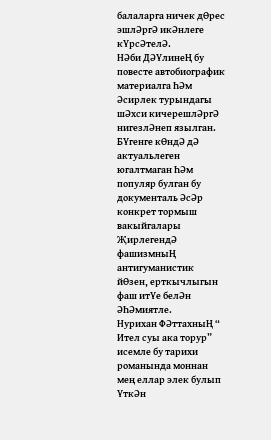балаларга ничек дӨрес эшлӘргӘ икӘнлеге кҮрсӘтелӘ.
НӘби ДӘҮлинеҢ бу повесте автобиографик материалга ҺӘм Әсирлек турындагы шӘхси кичерешлӘргӘ нигезлӘнеп язылган. БҮгенге кӨндӘ дӘ актуальлеген югалтмаган ҺӘм популяр булган бу документаль ӘсӘр конкрет тормыш вакыйгалары ҖирлегендӘ фашизмныҢ антигуманистик йӨзен, ерткычлыгын фаш итҮе белӘн ӘҺӘмиятле.
Нурихан ФӘттахныҢ “ Ител суы ака торур” исемле бу тарихи романында моннан мең еллар элек булып ҮткӘн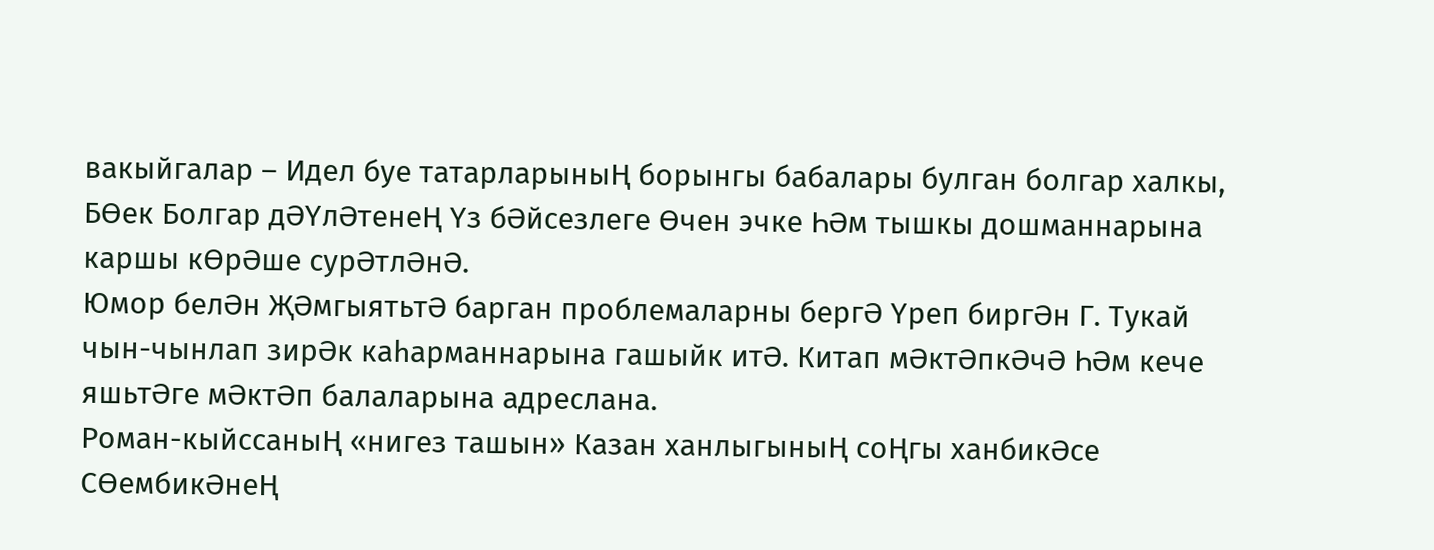вакыйгалар – Идел буе татарларыныҢ борынгы бабалары булган болгар халкы, БӨек Болгар дӘҮлӘтенеҢ Үз бӘйсезлеге Өчен эчке ҺӘм тышкы дошманнарына каршы кӨрӘше сурӘтлӘнӘ.
Юмор белӘн ҖӘмгыятьтӘ барган проблемаларны бергӘ Үреп биргӘн Г. Тукай чын-чынлап зирӘк каһарманнарына гашыйк итӘ. Китап мӘктӘпкӘчӘ ҺӘм кече яшьтӘге мӘктӘп балаларына адреслана.
Роман-кыйссаныҢ «нигез ташын» Казан ханлыгыныҢ соҢгы ханбикӘсе СӨембикӘнеҢ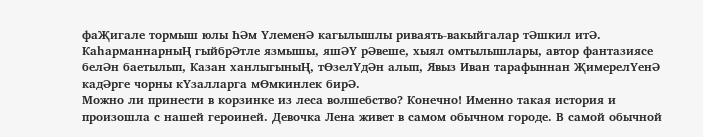фаҖигале тормыш юлы ҺӘм ҮлеменӘ кагылышлы риваять-вакыйгалар тӘшкил итӘ. КаһарманнарныҢ гыйбрӘтле язмышы, яшӘҮ рӘвеше, хыял омтылышлары, автор фантазиясе белӘн баетылып, Казан ханлыгыныҢ, тӨзелҮдӘн алып, Явыз Иван тарафыннан ҖимерелҮенӘ кадӘрге чорны кҮзалларга мӨмкинлек бирӘ.
Можно ли принести в корзинке из леса волшебство? Конечно! Именно такая история и произошла с нашей героиней. Девочка Лена живет в самом обычном городе. В самой обычной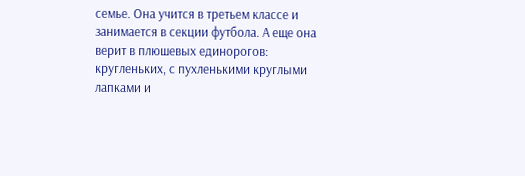семье. Она учится в третьем классе и занимается в секции футбола. А еще она верит в плюшевых единорогов: кругленьких, с пухленькими круглыми лапками и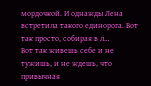мордочкой. И однажды Лена встретила такого единорога. Вот так просто, собирая в л…
Вот так живешь себе и не тужишь, и не ждешь, что привычная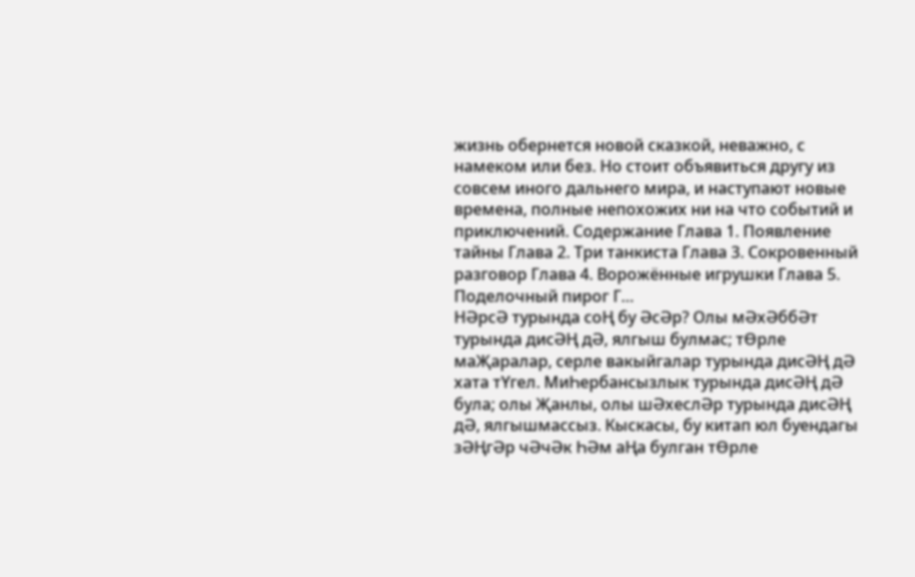жизнь обернется новой сказкой, неважно, с намеком или без. Но стоит объявиться другу из совсем иного дальнего мира, и наступают новые времена, полные непохожих ни на что событий и приключений. Содержание Глава 1. Появление тайны Глава 2. Три танкиста Глава 3. Сокровенный разговор Глава 4. Ворожённые игрушки Глава 5. Поделочный пирог Г…
НӘрсӘ турында соҢ бу ӘсӘр? Олы мӘхӘббӘт турында дисӘҢ дӘ, ялгыш булмас; тӨрле маҖаралар, серле вакыйгалар турында дисӘҢ дӘ хата тҮгел. МиҺербансызлык турында дисӘҢ дӘ була; олы Җанлы, олы шӘхеслӘр турында дисӘҢ дӘ, ялгышмассыз. Кыскасы, бу китап юл буендагы зӘҢгӘр чӘчӘк ҺӘм аҢа булган тӨрле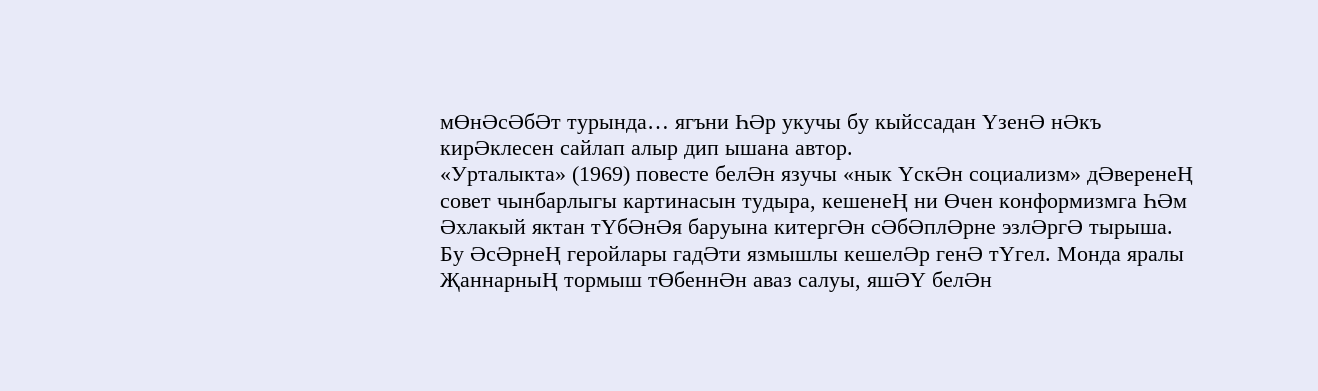мӨнӘсӘбӘт турында… ягъни ҺӘр укучы бу кыйссадан ҮзенӘ нӘкъ кирӘклесен сайлап алыр дип ышана автор.
«Урталыкта» (1969) повесте белӘн язучы «нык ҮскӘн социализм» дӘверенеҢ совет чынбарлыгы картинасын тудыра, кешенеҢ ни Өчен конформизмга ҺӘм Әхлакый яктан тҮбӘнӘя баруына китергӘн сӘбӘплӘрне эзлӘргӘ тырыша.
Бу ӘсӘрнеҢ геройлары гадӘти язмышлы кешелӘр генӘ тҮгел. Монда яралы ҖаннарныҢ тормыш тӨбеннӘн аваз салуы, яшӘҮ белӘн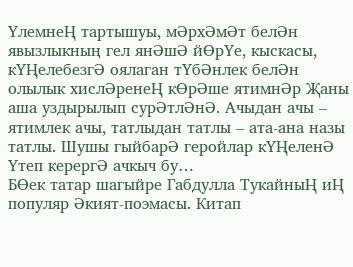ҮлемнеҢ тартышуы, мӘрхӘмӘт белӘн явызлыкның гел янӘшӘ йӨрҮе, кыскасы, кҮҢелебезгӘ оялаган тҮбӘнлек белӘн олылык хислӘренеҢ кӨрӘше ятимнӘр Җаны аша уздырылып сурӘтлӘнӘ. Ачыдан ачы – ятимлек ачы, татлыдан татлы – ата-ана назы татлы. Шушы гыйбарӘ геройлар кҮҢеленӘ Үтеп керергӘ ачкыч бу…
БӨек татар шагыйре Габдулла ТукайныҢ иҢ популяр Әкият-поэмасы. Китап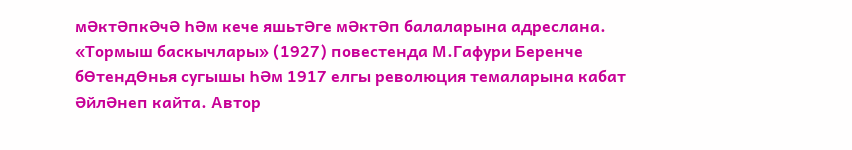мӘктӘпкӘчӘ ҺӘм кече яшьтӘге мӘктӘп балаларына адреслана.
«Тормыш баскычлары» (1927) повестенда М.Гафури Беренче бӨтендӨнья сугышы ҺӘм 1917 елгы революция темаларына кабат ӘйлӘнеп кайта. Автор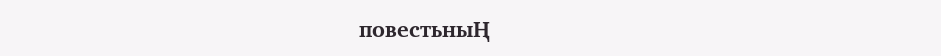повестьныҢ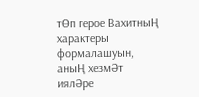тӨп герое ВахитныҢ характеры формалашуын, аныҢ хезмӘт иялӘре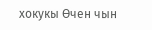хокукы Өчен чын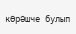кӨрӘшче булып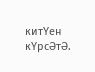китҮен кҮрсӘтӘ.